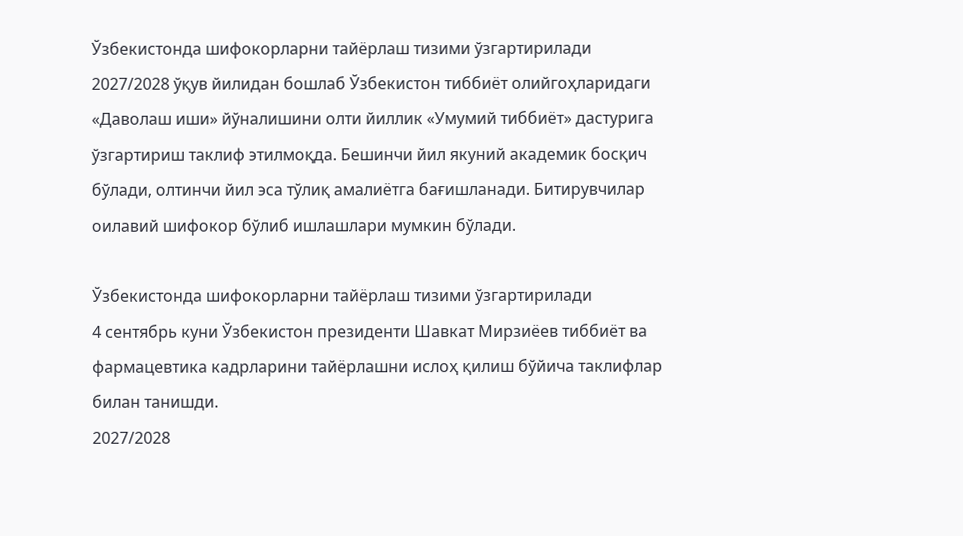Ўзбекистонда шифокорларни тайёрлаш тизими ўзгартирилади
2027/2028 ўқув йилидан бошлаб Ўзбекистон тиббиёт олийгоҳларидаги «Даволаш иши» йўналишини олти йиллик «Умумий тиббиёт» дастурига ўзгартириш таклиф этилмоқда. Бешинчи йил якуний академик босқич бўлади, олтинчи йил эса тўлиқ амалиётга бағишланади. Битирувчилар оилавий шифокор бўлиб ишлашлари мумкин бўлади.

Ўзбекистонда шифокорларни тайёрлаш тизими ўзгартирилади
4 сентябрь куни Ўзбекистон президенти Шавкат Мирзиёев тиббиёт ва фармацевтика кадрларини тайёрлашни ислоҳ қилиш бўйича таклифлар билан танишди.
2027/2028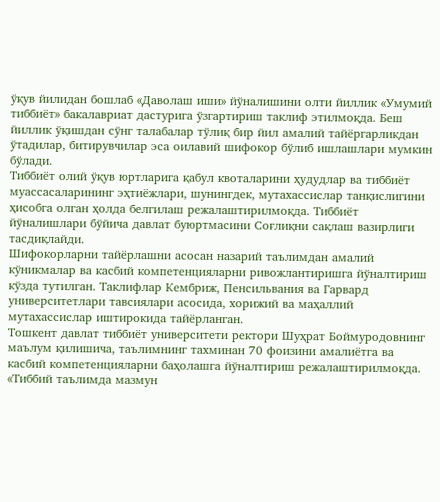ўқув йилидан бошлаб «Даволаш иши» йўналишини олти йиллик «Умумий тиббиёт» бакалавриат дастурига ўзгартириш таклиф этилмоқда. Беш йиллик ўқишдан сўнг талабалар тўлиқ бир йил амалий тайёргарликдан ўтадилар, битирувчилар эса оилавий шифокор бўлиб ишлашлари мумкин бўлади.
Тиббиёт олий ўқув юртларига қабул квоталарини ҳудудлар ва тиббиёт муассасаларининг эҳтиёжлари, шунингдек, мутахассислар танқислигини ҳисобга олган ҳолда белгилаш режалаштирилмоқда. Тиббиёт йўналишлари бўйича давлат буюртмасини Соғлиқни сақлаш вазирлиги тасдиқлайди.
Шифокорларни тайёрлашни асосан назарий таълимдан амалий кўникмалар ва касбий компетенцияларни ривожлантиришга йўналтириш кўзда тутилган. Таклифлар Кембриж, Пенсильвания ва Гарвард университетлари тавсиялари асосида, хорижий ва маҳаллий мутахассислар иштирокида тайёрланган.
Тошкент давлат тиббиёт университети ректори Шуҳрат Боймуродовнинг маълум қилишича, таълимнинг тахминан 70 фоизини амалиётга ва касбий компетенцияларни баҳолашга йўналтириш режалаштирилмоқда.
«Тиббий таълимда мазмун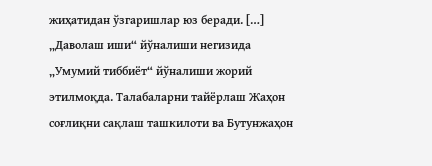жиҳатидан ўзгаришлар юз беради. […] „Даволаш иши“ йўналиши негизида „Умумий тиббиёт“ йўналиши жорий этилмоқда. Талабаларни тайёрлаш Жаҳон соғлиқни сақлаш ташкилоти ва Бутунжаҳон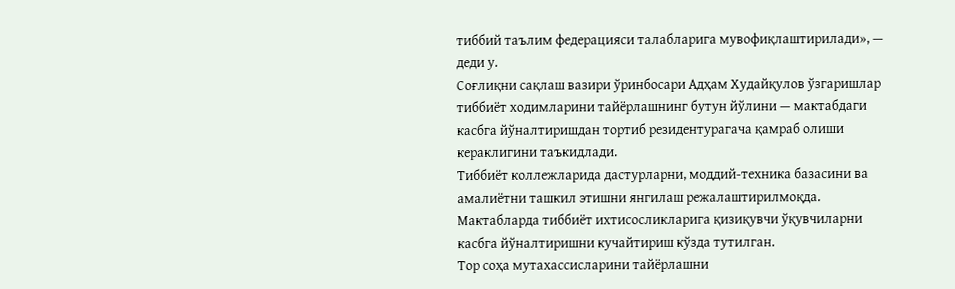тиббий таълим федерацияси талабларига мувофиқлаштирилади», — деди у.
Соғлиқни сақлаш вазири ўринбосари Адҳам Худайқулов ўзгаришлар тиббиёт ходимларини тайёрлашнинг бутун йўлини — мактабдаги касбга йўналтиришдан тортиб резидентурагача қамраб олиши кераклигини таъкидлади.
Тиббиёт коллежларида дастурларни, моддий-техника базасини ва амалиётни ташкил этишни янгилаш режалаштирилмоқда. Мактабларда тиббиёт ихтисосликларига қизиқувчи ўқувчиларни касбга йўналтиришни кучайтириш кўзда тутилган.
Тор соҳа мутахассисларини тайёрлашни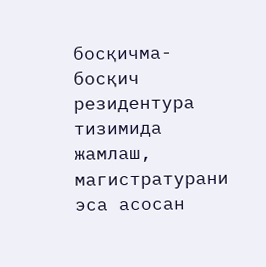босқичма-босқич резидентура тизимида жамлаш, магистратурани эса асосан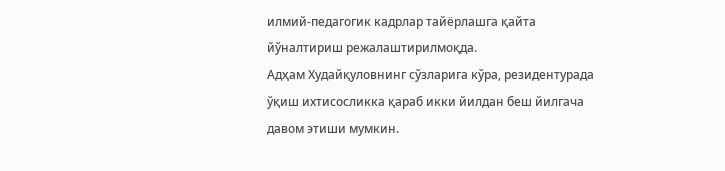илмий-педагогик кадрлар тайёрлашга қайта йўналтириш режалаштирилмоқда.
Адҳам Худайқуловнинг сўзларига кўра, резидентурада ўқиш ихтисосликка қараб икки йилдан беш йилгача давом этиши мумкин.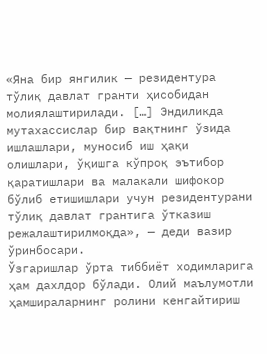«Яна бир янгилик — резидентура тўлиқ давлат гранти ҳисобидан молиялаштирилади. […] Эндиликда мутахассислар бир вақтнинг ўзида ишлашлари, муносиб иш ҳақи олишлари, ўқишга кўпроқ эътибор қаратишлари ва малакали шифокор бўлиб етишишлари учун резидентурани тўлиқ давлат грантига ўтказиш режалаштирилмоқда», — деди вазир ўринбосари.
Ўзгаришлар ўрта тиббиёт ходимларига ҳам дахлдор бўлади. Олий маълумотли ҳамшираларнинг ролини кенгайтириш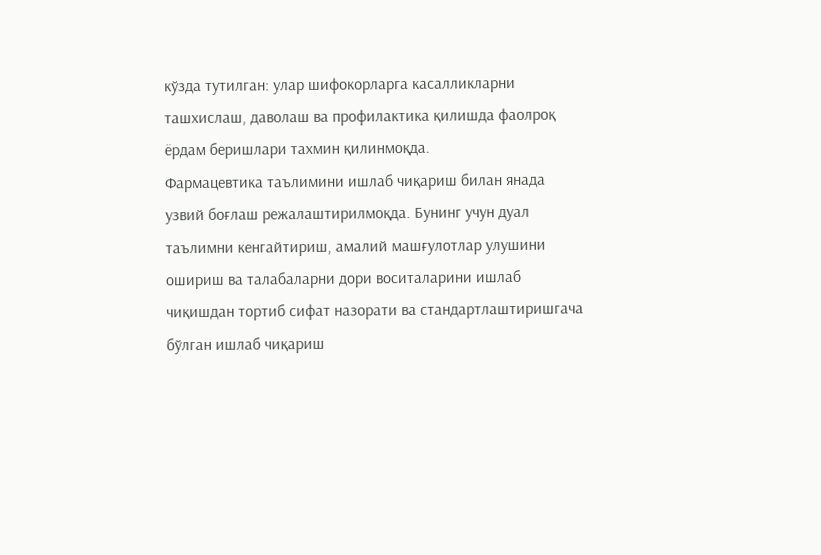кўзда тутилган: улар шифокорларга касалликларни ташхислаш, даволаш ва профилактика қилишда фаолроқ ёрдам беришлари тахмин қилинмоқда.
Фармацевтика таълимини ишлаб чиқариш билан янада узвий боғлаш режалаштирилмоқда. Бунинг учун дуал таълимни кенгайтириш, амалий машғулотлар улушини ошириш ва талабаларни дори воситаларини ишлаб чиқишдан тортиб сифат назорати ва стандартлаштиришгача бўлган ишлаб чиқариш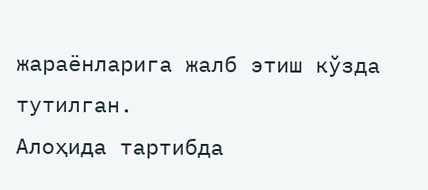жараёнларига жалб этиш кўзда тутилган.
Алоҳида тартибда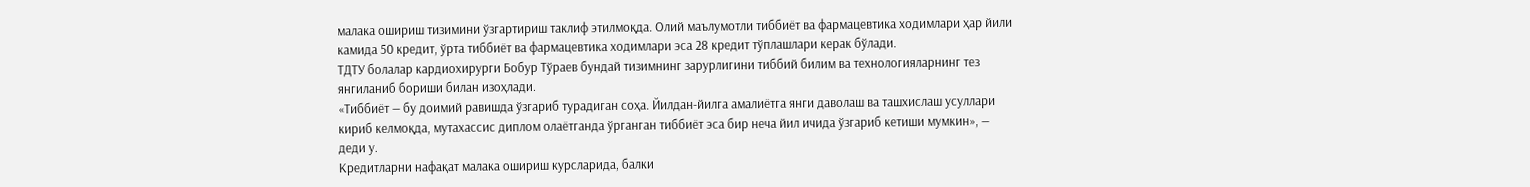малака ошириш тизимини ўзгартириш таклиф этилмоқда. Олий маълумотли тиббиёт ва фармацевтика ходимлари ҳар йили камида 50 кредит, ўрта тиббиёт ва фармацевтика ходимлари эса 28 кредит тўплашлари керак бўлади.
ТДТУ болалар кардиохирурги Бобур Тўраев бундай тизимнинг зарурлигини тиббий билим ва технологияларнинг тез янгиланиб бориши билан изоҳлади.
«Тиббиёт — бу доимий равишда ўзгариб турадиган соҳа. Йилдан-йилга амалиётга янги даволаш ва ташхислаш усуллари кириб келмоқда, мутахассис диплом олаётганда ўрганган тиббиёт эса бир неча йил ичида ўзгариб кетиши мумкин», — деди у.
Кредитларни нафақат малака ошириш курсларида, балки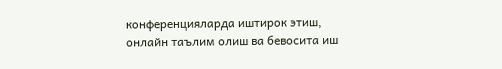конференцияларда иштирок этиш, онлайн таълим олиш ва бевосита иш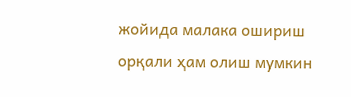жойида малака ошириш орқали ҳам олиш мумкин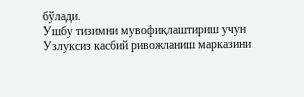бўлади.
Ушбу тизимни мувофиқлаштириш учун Узлуксиз касбий ривожланиш марказини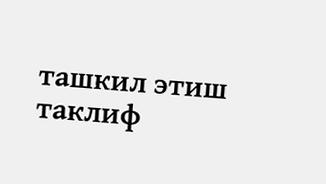ташкил этиш таклиф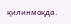қилинмоқда.